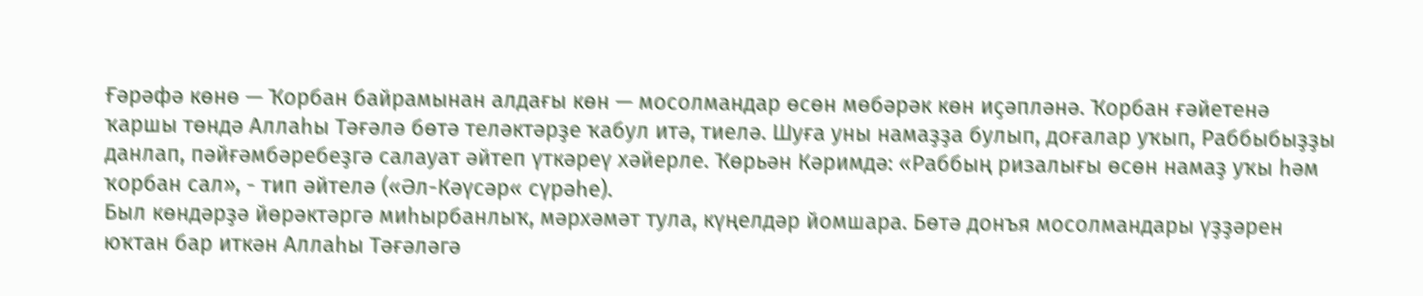Ғәрәфә көнө — Ҡорбан байрамынан алдағы көн — мосолмандар өсөн мөбәрәк көн иҫәпләнә. Ҡорбан ғәйетенә ҡаршы төндә Аллаһы Тәғәлә бөтә теләктәрҙе ҡабул итә, тиелә. Шуға уны намаҙҙа булып, доғалар уҡып, Раббыбыҙҙы данлап, пәйғәмбәребеҙгә салауат әйтеп үткәреү хәйерле. Ҡөрьән Кәримдә: «Раббың ризалығы өсөн намаҙ уҡы һәм ҡорбан сал», - тип әйтелә («Әл-Кәүсәр« сүрәһе).
Был көндәрҙә йөрәктәргә миһырбанлыҡ, мәрхәмәт тула, күңелдәр йомшара. Бөтә донъя мосолмандары үҙҙәрен юҡтан бар иткән Аллаһы Тәғәләгә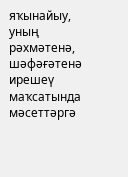яҡынайыу, уның рәхмәтенә, шәфәғәтенә ирешеү маҡсатында мәсеттәргә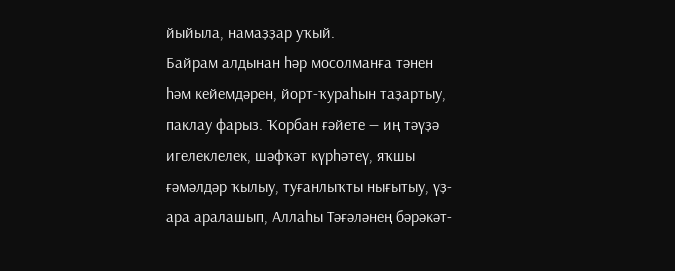йыйыла, намаҙҙар уҡый.
Байрам алдынан һәр мосолманға тәнен һәм кейемдәрен, йорт-ҡураһын таҙартыу, паклау фарыз. Ҡорбан ғәйете — иң тәүҙә игелеклелек, шәфҡәт күрһәтеү, яҡшы ғәмәлдәр ҡылыу, туғанлыҡты нығытыу, үҙ-ара аралашып, Аллаһы Тәғәләнең бәрәкәт-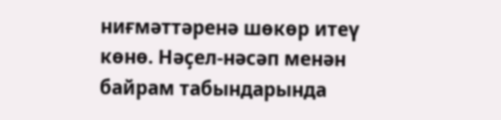ниғмәттәренә шөкөр итеү көнө. Нәҫел-нәсәп менән байрам табындарында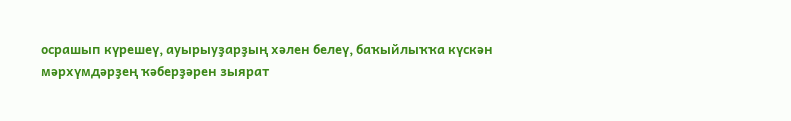осрашып күрешеү, ауырыуҙарҙың хәлен белеү, баҡыйлыҡҡа күскән мәрхүмдәрҙең ҡәберҙәрен зыярат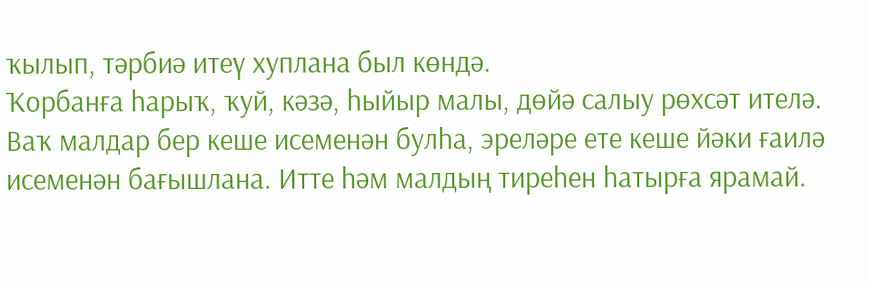ҡылып, тәрбиә итеү хуплана был көндә.
Ҡорбанға һарыҡ, ҡуй, кәзә, һыйыр малы, дөйә салыу рөхсәт ителә. Ваҡ малдар бер кеше исеменән булһа, эреләре ете кеше йәки ғаилә исеменән бағышлана. Итте һәм малдың тиреһен һатырға ярамай.